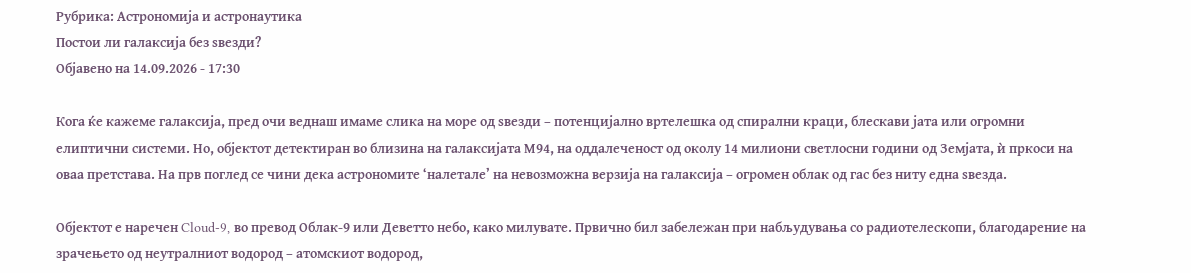Рубрика: Астрономија и астронаутика
Постои ли галаксија без ѕвезди?
Објавено на 14.09.2026 - 17:30

Кога ќе кажеме галаксија, пред очи веднаш имаме слика на море од ѕвезди – потенцијално вртелешка од спирални краци, блескави јата или огромни елиптични системи. Но, објектот детектиран во близина на галаксијата М94, на оддалеченост од околу 14 милиони светлосни години од Земјата, ѝ пркоси на оваа претстава. На прв поглед се чини дека астрономите ‘налетале’ на невозможна верзија на галаксија – огромен облак од гас без ниту една ѕвезда.

Објектот е наречен Cloud-9, во превод Облак-9 или Деветто небо, како милувате. Првично бил забележан при набљудувања со радиотелескопи, благодарение на зрачењето од неутралниот водород – атомскиот водород,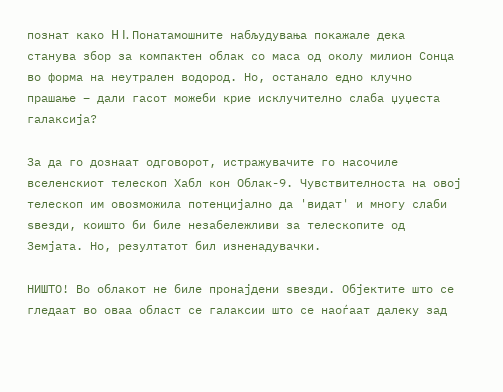познат како H I. Понатамошните набљудувања покажале дека станува збор за компактен облак со маса од околу милион Сонца во форма на неутрален водород. Но, останало едно клучно прашање – дали гасот можеби крие исклучително слаба џуџеста галаксија?

За да го дознаат одговорот, истражувачите го насочиле вселенскиот телескоп Хабл кон Облак-9. Чувствителноста на овој телескоп им овозможила потенцијално да 'видат' и многу слаби ѕвезди, коишто би биле незабележливи за телескопите од Земјата. Но, резултатот бил изненадувачки.

НИШТО! Во облакот не биле пронајдени ѕвезди. Објектите што се гледаат во оваа област се галаксии што се наоѓаат далеку зад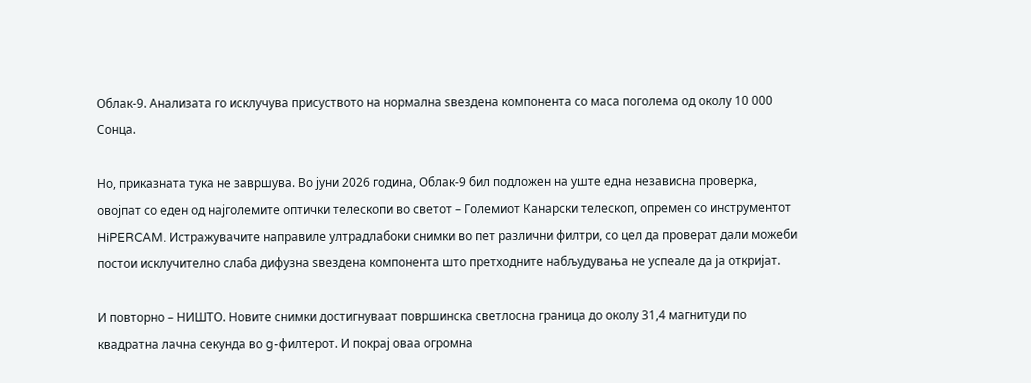Облак-9. Анализата го исклучува присуството на нормална ѕвездена компонента со маса поголема од околу 10 000 Сонца.

Но, приказната тука не завршува. Во јуни 2026 година, Облак-9 бил подложен на уште една независна проверка, овојпат со еден од најголемите оптички телескопи во светот – Големиот Канарски телескоп, опремен со инструментот HiPERCAM. Истражувачите направиле ултрадлабоки снимки во пет различни филтри, со цел да проверат дали можеби постои исклучително слаба дифузна ѕвездена компонента што претходните набљудувања не успеале да ја откријат.

И повторно – НИШТО. Новите снимки достигнуваат површинска светлосна граница до околу 31,4 магнитуди по квадратна лачна секунда во g-филтерот. И покрај оваа огромна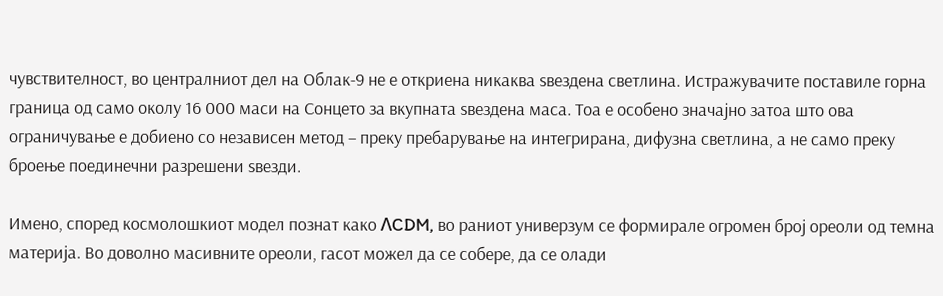чувствителност, во централниот дел на Облак-9 не е откриена никаква ѕвездена светлина. Истражувачите поставиле горна граница од само околу 16 000 маси на Сонцето за вкупната ѕвездена маса. Тоа е особено значајно затоа што ова ограничување е добиено со независен метод – преку пребарување на интегрирана, дифузна светлина, а не само преку броење поединечни разрешени ѕвезди.

Имено, според космолошкиот модел познат како ΛCDM, во раниот универзум се формирале огромен број ореоли од темна материја. Во доволно масивните ореоли, гасот можел да се собере, да се олади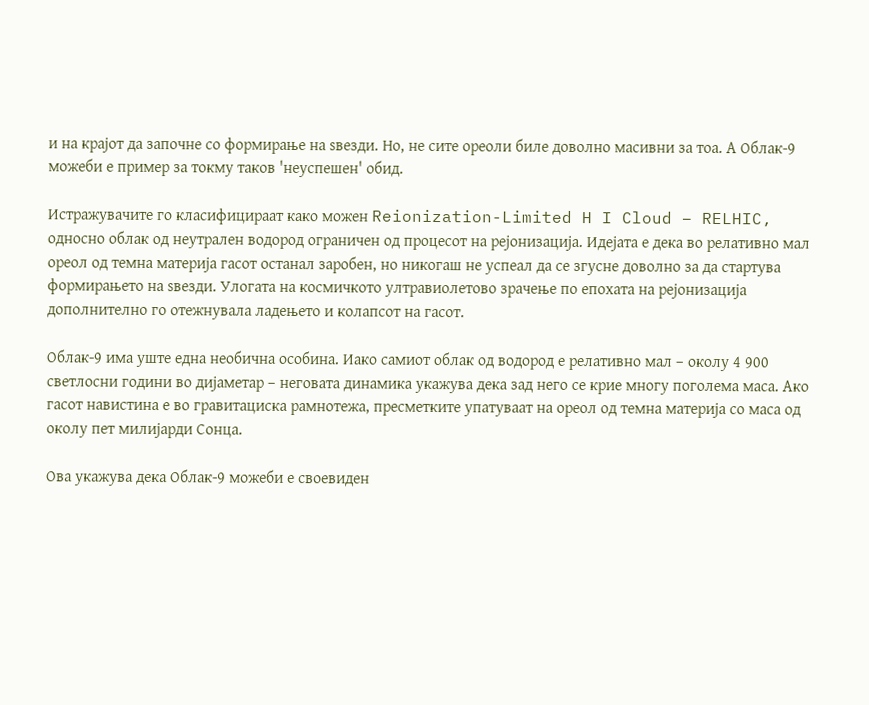и на крајот да започне со формирање на ѕвезди. Но, не сите ореоли биле доволно масивни за тоа. А Облак-9 можеби е пример за токму таков 'неуспешен' обид.

Истражувачите го класифицираат како можен Reionization-Limited H I Cloud – RELHIC, односно облак од неутрален водород ограничен од процесот на рејонизација. Идејата е дека во релативно мал ореол од темна материја гасот останал заробен, но никогаш не успеал да се згусне доволно за да стартува формирањето на ѕвезди. Улогата на космичкото ултравиолетово зрачење по епохата на рејонизација дополнително го отежнувала ладењето и колапсот на гасот.

Облак-9 има уште една необична особина. Иако самиот облак од водород е релативно мал – околу 4 900 светлосни години во дијаметар – неговата динамика укажува дека зад него се крие многу поголема маса. Ако гасот навистина е во гравитациска рамнотежа, пресметките упатуваат на ореол од темна материја со маса од околу пет милијарди Сонца.

Ова укажува дека Облак-9 можеби е своевиден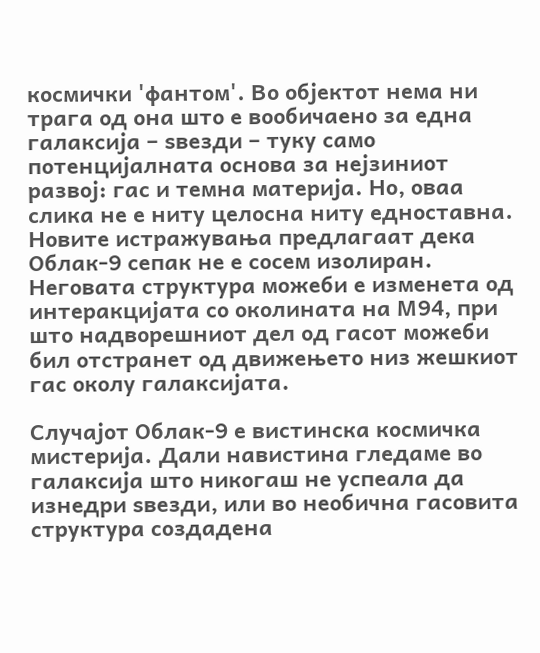космички 'фантом'. Во објектот нема ни трага од она што е вообичаено за една галаксија – ѕвезди – туку само потенцијалната основа за нејзиниот развој: гас и темна материја. Но, оваа слика не е ниту целосна ниту едноставна. Новите истражувања предлагаат дека Облак-9 сепак не е сосем изолиран. Неговата структура можеби е изменета од интеракцијата со околината на М94, при што надворешниот дел од гасот можеби бил отстранет од движењето низ жешкиот гас околу галаксијата.

Случајот Облак-9 е вистинска космичка мистерија. Дали навистина гледаме во галаксија што никогаш не успеала да изнедри ѕвезди, или во необична гасовита структура создадена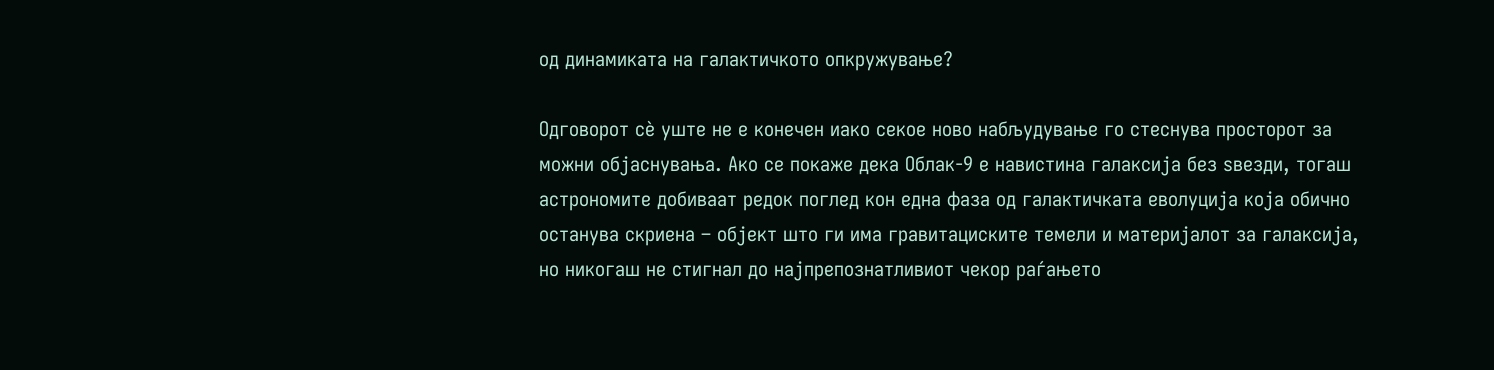од динамиката на галактичкото опкружување?

Одговорот сè уште не е конечен иако секое ново набљудување го стеснува просторот за можни објаснувања. Ако се покаже дека Облак-9 е навистина галаксија без ѕвезди, тогаш астрономите добиваат редок поглед кон една фаза од галактичката еволуција која обично останува скриена – објект што ги има гравитациските темели и материјалот за галаксија, но никогаш не стигнал до најпрепознатливиот чекор раѓањето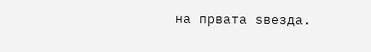на првата ѕвезда.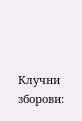Клучни зборови: